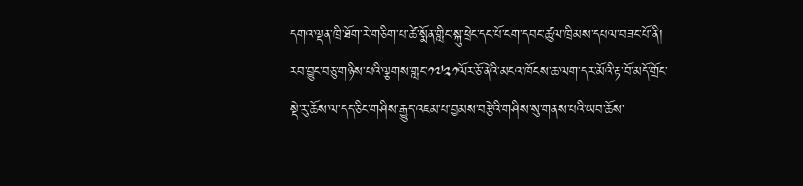དགའ་ལྡན་ཁྲི་ཐོག་རེ་གཅིག་པ་ཚེ་སྨོན་གླིང་སྐུ་ཕྲེང་དང་པོ་ངག་དབང་ཚུལ་ཁྲིམས་དཔལ་བཟང་པོ་ནི། རབ་བྱུང་བཅུ་གཉིས་པའི་ལྕགས་གླང་༡༧༢༡ལོར་ཅོ་ནེའི་མངའ་ཁོངས་ཆ་ལག་དར་མོའི་རྟ་བོ་མདོ་གྲོང་སྡེ་རུ་ཆོས་ལ་དད་ཅིང་གཤིས་རྒྱུད་འཇམ་པ་བྱམས་བརྩེའི་གཤིས་སུ་གནས་པའི་ཡབ་ཆོས་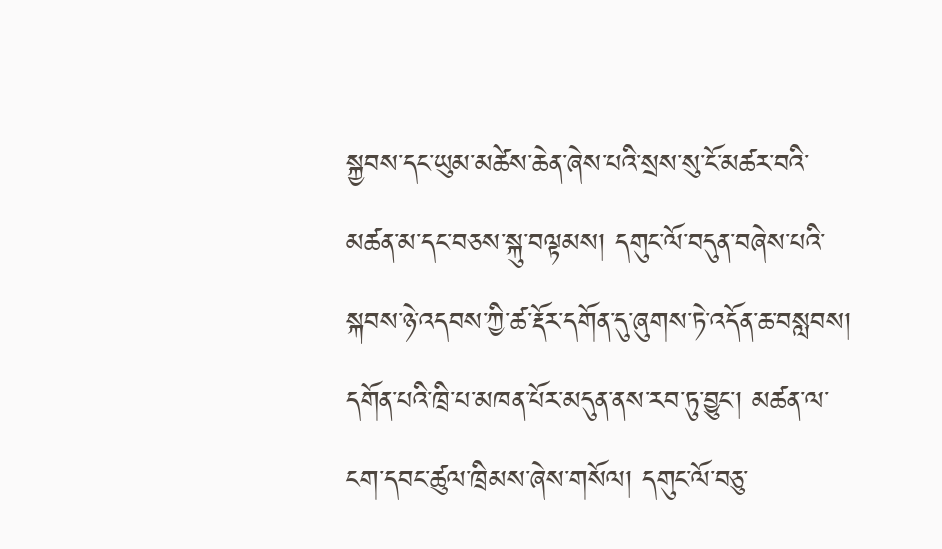སྐྱབས་དང་ཡུམ་མཚེས་ཆེན་ཞེས་པའི་སྲས་སུ་ངོ་མཚར་བའི་མཚན་མ་དང་བཅས་སྐུ་བལྟམས། དགུང་ལོ་བདུན་བཞེས་པའི་སྐབས་ཉེ་འདབས་ཀྱི་ཚ་རྡོར་དགོན་དུ་ཞུགས་ཏེ་འདོན་ཆ་བསླབས། དགོན་པའི་ཁྲི་པ་མཁན་པོར་མདུན་ནས་རབ་ཏུ་བྱུང་། མཚན་ལ་ངག་དབང་ཚུལ་ཁྲིམས་ཞེས་གསོལ། དགུང་ལོ་བཅུ་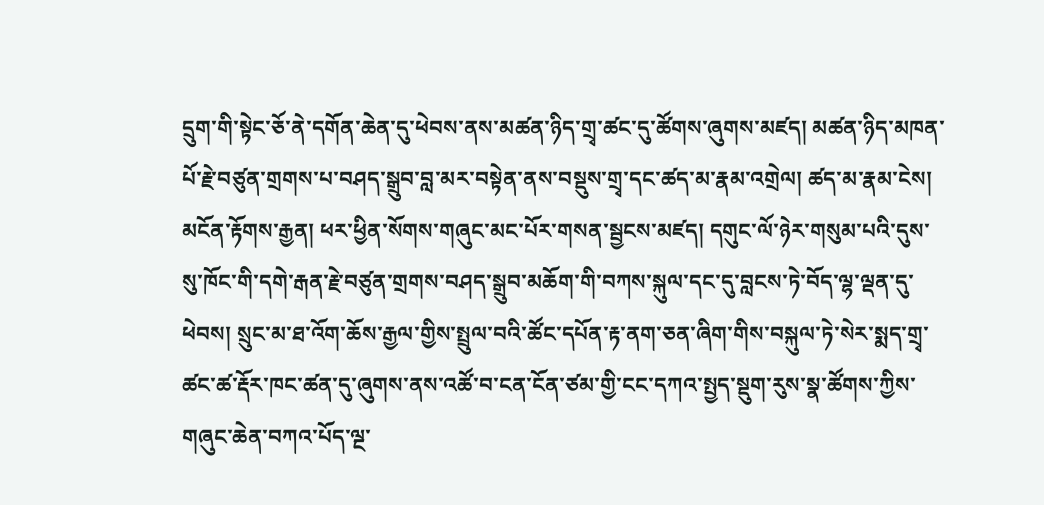དྲུག་གི་སྟེང་ཅོ་ནེ་དགོན་ཆེན་དུ་ཕེབས་ནས་མཚན་ཉིད་གྲྭ་ཚང་དུ་ཚོགས་ཞུགས་མཛད། མཚན་ཉིད་མཁན་པོ་རྗེ་བཙུན་གྲགས་པ་བཤད་སྒྲུབ་བླ་མར་བསྟེན་ནས་བསྡུས་གྲྭ་དང་ཚད་མ་རྣམ་འགྲེལ། ཚད་མ་རྣམ་ངེས། མངོན་རྟོགས་རྒྱན། ཕར་ཕྱིན་སོགས་གཞུང་མང་པོར་གསན་སྦྱངས་མཛད། དགུང་ལོ་ཉེར་གསུམ་པའི་དུས་སུ་ཁོང་གི་དགེ་རྒན་རྗེ་བཙུན་གྲགས་བཤད་སྒྲུབ་མཆོག་གི་བཀས་སྐུལ་དང་དུ་བླངས་ཏེ་བོད་ལྷ་ལྡན་དུ་ཕེབས། སྲུང་མ་ཐ་འོག་ཆོས་རྒྱལ་གྱིས་སྤྲུལ་བའི་ཚོང་དཔོན་རྟ་ནག་ཅན་ཞིག་གིས་བསྐུལ་ཏེ་སེར་སྨད་གྲྭ་ཚང་ཚ་རྡོར་ཁང་ཚན་དུ་ཞུགས་ནས་འཚོ་བ་ངན་ངོན་ཙམ་གྱི་ངང་དཀའ་སྤྱད་སྡུག་རུས་སྣ་ཚོགས་ཀྱིས་གཞུང་ཆེན་བཀའ་པོད་ལྔ་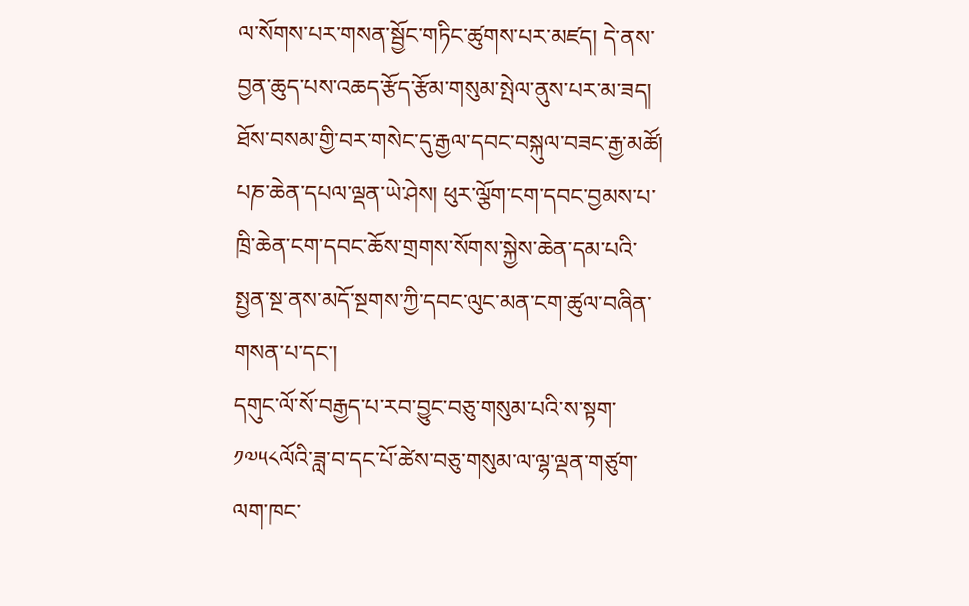ལ་སོགས་པར་གསན་སྦྱོང་གཏིང་ཚུགས་པར་མཛད། དེ་ནས་བྱན་ཆུད་པས་འཆད་རྩོད་རྩོམ་གསུམ་སྤེལ་ནུས་པར་མ་ཟད། ཐོས་བསམ་གྱི་བར་གསེང་དུ་རྒྱལ་དབང་བསྐུལ་བཟང་རྒྱ་མཚོ། པཎ་ཆེན་དཔལ་ལྡན་ཡེ་ཤེས། ཕུར་ལྕོག་ངག་དབང་བྱམས་པ་ཁྲི་ཆེན་ངག་དབང་ཆོས་གྲགས་སོགས་སྐྱེས་ཆེན་དམ་པའི་སྤྱན་སྔ་ནས་མདོ་སྔགས་ཀྱི་དབང་ལུང་མན་ངག་ཚུལ་བཞིན་གསན་པ་དང་།
དགུང་ལོ་སོ་བརྒྱད་པ་རབ་བྱུང་བཅུ་གསུམ་པའི་ས་སྟག་༡༧༥༨ལོའི་ཟླ་བ་དང་པོ་ཚེས་བཅུ་གསུམ་ལ་ལྷ་ལྡན་གཙུག་ལག་ཁང་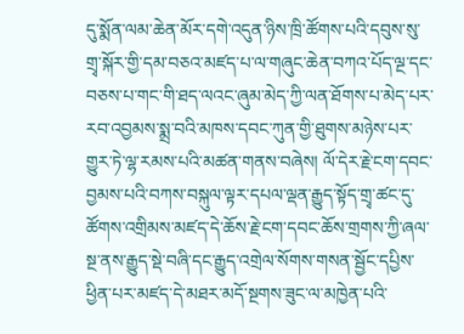དུ་སྨོན་ལམ་ཆེན་མོར་དགེ་འདུན་ཉིས་ཁྲི་ཚོགས་པའི་དབུས་སུ་གྲྭ་སྐོར་གྱི་དམ་བཅའ་མཛད་པ་ལ་གཞུང་ཆེན་བཀའ་པོད་ལྔ་དང་བཅས་པ་གང་གི་ཐད་ལའང་ཞུམ་མེད་ཀྱི་ལན་ཐོགས་པ་མེད་པར་རབ་འབྱམས་སྨྲ་བའི་མཁས་དབང་ཀུན་གྱི་ཐུགས་མཉེས་པར་གྱུར་ཏེ་ལྷ་རམས་པའི་མཚན་གནས་བཞེས། ལོ་དེར་རྗེ་ངག་དབང་བྱམས་པའི་བཀས་བསྐུལ་ལྟར་དཔལ་ལྡན་རྒྱུད་སྟོད་གྲྭ་ཚང་དུ་ཚོགས་འགྲིམས་མཛད་དེ་ཆོས་རྗེ་ངག་དབང་ཆོས་གྲགས་ཀྱི་ཞལ་སྔ་ནས་རྒྱུད་སྡེ་བཞི་དང་རྒྱུད་འགྲེལ་སོགས་གསན་སྦྱོང་དཔྱིས་ཕྱིན་པར་མཛད་དེ་མཐར་མདོ་སྔགས་ཟུང་ལ་མཁྱེན་པའི་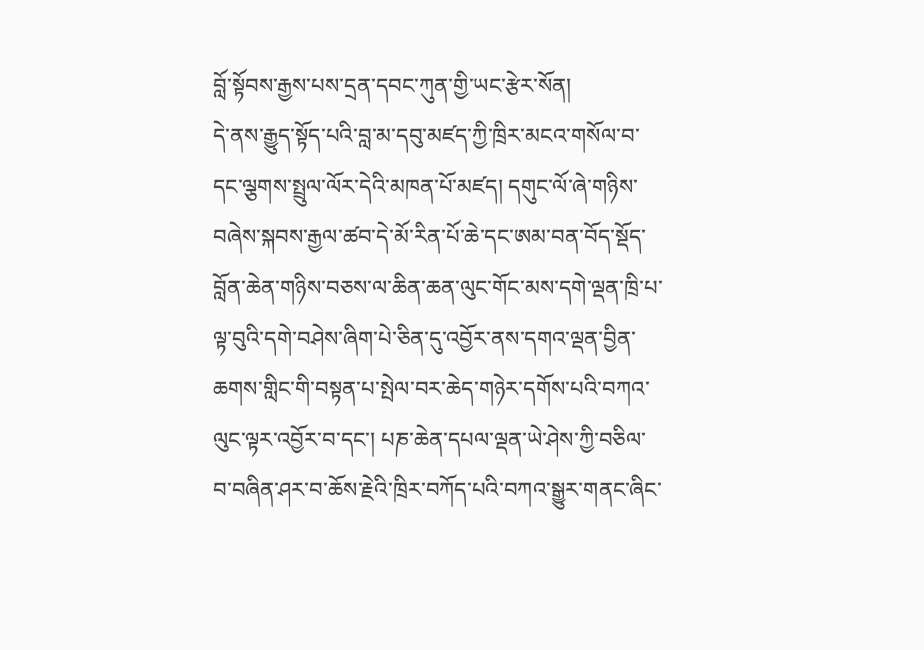བློ་སྟོབས་རྒྱས་པས་དྲན་དབང་ཀུན་གྱི་ཡང་རྩེར་སོན།
དེ་ནས་རྒྱུད་སྟོད་པའི་བླ་མ་དབུ་མཛད་ཀྱི་ཁྲིར་མངའ་གསོལ་བ་དང་ལྕགས་སྤྲུལ་ལོར་དེའི་མཁན་པོ་མཛད། དགུང་ལོ་ཞེ་གཉིས་བཞེས་སྐབས་རྒྱལ་ཚབ་དེ་མོ་རིན་པོ་ཆེ་དང་ཨམ་བན་བོད་སྡོད་བློན་ཆེན་གཉིས་བཅས་ལ་ཆིན་ཆན་ལུང་གོང་མས་དགེ་ལྡན་ཁྲི་པ་ལྟ་བུའི་དགེ་བཤེས་ཞིག་པེ་ཅིན་དུ་འབྱོར་ནས་དགའ་ལྡན་བྱིན་ཆགས་གླིང་གི་བསྟན་པ་སྤེལ་བར་ཆེད་གཉེར་དགོས་པའི་བཀའ་ལུང་ལྟར་འབྱོར་བ་དང་། པཎ་ཆེན་དཔལ་ལྡན་ཡེ་ཤེས་ཀྱི་བཅིལ་བ་བཞིན་ཤར་བ་ཆོས་རྗེའི་ཁྲིར་བཀོད་པའི་བཀའ་སྒྱུར་གནང་ཞིང་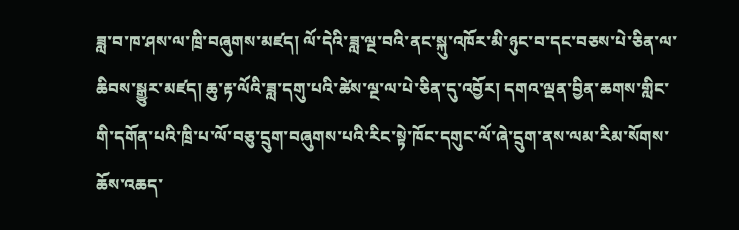ཟླ་བ་ཁ་ཤས་ལ་ཁྲི་བཞུགས་མཛད། ལོ་དེའི་ཟླ་ལྔ་བའི་ནང་སྐུ་འཁོར་མི་ཉུང་བ་དང་བཅས་པེ་ཅིན་ལ་ཆིབས་སྒྱུར་མཛད། ཆུ་རྟ་ལོའི་ཟླ་དགུ་པའི་ཚེས་ལྔ་ལ་པེ་ཅིན་དུ་འབྱོར། དགའ་ལྡན་བྱིན་ཆགས་གླིང་གི་དགོན་པའི་ཁྲི་པ་ལོ་བཅུ་དྲུག་བཞུགས་པའི་རིང་སྟེ་ཁོང་དགུང་ལོ་ཞེ་དྲུག་ནས་ལམ་རིམ་སོགས་ཆོས་འཆད་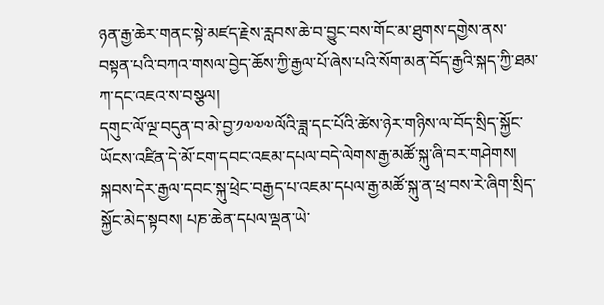ཉན་རྒྱ་ཆེར་གནང་སྟེ་མཛད་རྗེས་རླབས་ཆེ་བ་བྱུང་བས་གོང་མ་ཐུགས་དགྱེས་ནས་བསྟན་པའི་བཀའ་གསལ་བྱེད་ཆོས་ཀྱི་རྒྱལ་པོ་ཞེས་པའི་སོག་མན་བོད་རྒྱའི་སྐད་ཀྱི་ཐམ་ཀ་དང་འཇའ་ས་བསྩལ།
དགུང་ལོ་ལྔ་བདུན་བ་མེ་བྱ་༡༧༧༧ལོའི་ཟླ་དང་པོའི་ཚེས་ཉེར་གཉིས་ལ་བོད་སྲིད་སྐྱོང་ཡོངས་འཛིན་དེ་མོ་ངག་དབང་འཇམ་དཔལ་བདེ་ལེགས་རྒྱ་མཚོ་སྐུ་ཞི་བར་གཤེགས། སྐབས་དེར་རྒྱལ་དབང་སྐུ་ཕྲེང་བརྒྱད་པ་འཇམ་དཔལ་རྒྱ་མཚོ་སྐུ་ན་ཕྲ་བས་རེ་ཞིག་སྲིད་སྐྱོང་མེད་སྟབས། པཎ་ཆེན་དཔལ་ལྡན་ཡེ་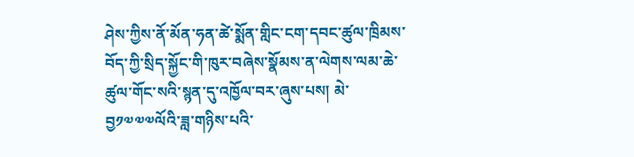ཤེས་ཀྱིས་ནོ་མོན་ཧན་ཚེ་སྨོན་གླིང་ངག་དབང་ཚུལ་ཁྲིམས་བོད་ཀྱི་སྲིད་སྐྱོང་གི་ཁུར་བཞེས་སྣོམས་ན་ལེགས་ལམ་ཆེ་ཚུལ་གོང་སའི་སྙན་དུ་འཁྱོལ་བར་ཞུས་པས། མེ་བྱ༡༧༧༧ལོའི་ཟླ་གཉིས་པའི་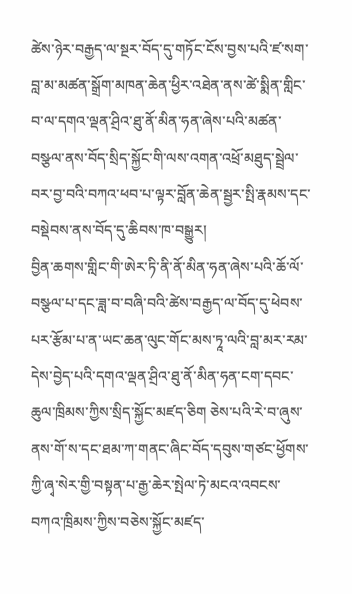ཚེས་ཉེར་བརྒྱད་ལ་སྔར་བོད་དུ་གཏོང་ངོས་བྱས་པའི་ཛ་སག་བླ་མ་མཚན་སྒྲོག་མཁན་ཆེན་ཕྱིར་འཐེན་ནས་ཚེ་སྨིན་གླིང་བ་ལ་དགའ་ལྡན་ཤྲིའ་ཐུ་ནོ་མིན་ཧན་ཞེས་པའི་མཚན་བསྩལ་ནས་བོད་སྲིད་སྐྱོང་གི་ལས་འགན་འཕྲོ་མཐུད་སྦྲེལ་བར་བྱ་བའི་བཀའ་ཕབ་པ་ལྟར་བློན་ཆེན་སྦྱར་སྤི་རྣམས་དང་བསྡེབས་ནས་བོད་དུ་ཆིབས་ཁ་བསྒྱུར།
བྱིན་ཆགས་གླིང་གི་ཨེར་ཏི་ནི་ནོ་མིན་ཧན་ཞེས་པའི་ཆོ་ལོ་བསྩལ་པ་དང་ཟླ་བ་བཞི་བའི་ཚེས་བརྒྱད་ལ་བོད་དུ་ཕེབས་པར་རྩོམ་པ་ན་ཡང་ཆན་ལུང་གོང་མས་ཏཱ་ལའི་བླ་མར་རམ་དེས་བྱེད་པའི་དགའ་ལྡན་ཤྲིའ་ཐུ་ནོ་མིན་ཧན་ངག་དབང་ཆུལ་ཁྲིམས་ཀྱིས་སྲིད་སྐྱོང་མཛད་ཅིག ཅེས་པའི་རེ་བ་ཞུས་ནས་གོ་ས་དང་ཐམ་ཀ་གནང་ཞིང་བོད་དབུས་གཙང་ཕྱོགས་ཀྱི་ཞྭ་སེར་གྱི་བསྟན་པ་རྒྱ་ཆེར་སྤེལ་ཏེ་མངའ་འབངས་བཀའ་ཁྲིམས་ཀྱིས་བཅེས་སྐྱོང་མཛད་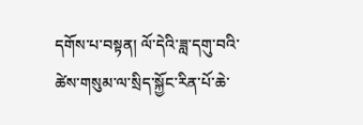དགོས་པ་བསྟན། ལོ་དེའི་ཟླ་དགུ་བའི་ཚེས་གསུམ་ལ་སྲིད་སྐྱོང་རིན་པོ་ཆེ་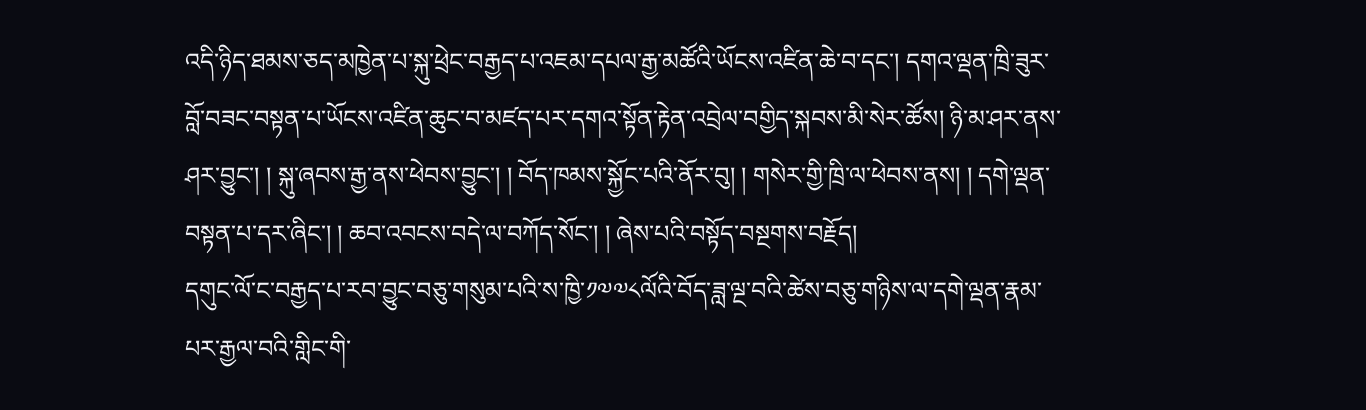འདི་ཉིད་ཐམས་ཅད་མཁྱེན་པ་སྐུ་ཕྲེང་བརྒྱད་པ་འཇམ་དཔལ་རྒྱ་མཚོའི་ཡོངས་འཛིན་ཆེ་བ་དང་། དགའ་ལྡན་ཁྲི་ཟུར་བློ་བཟང་བསྟན་པ་ཡོངས་འཛིན་ཆུང་བ་མཛད་པར་དགའ་སྟོན་རྟེན་འབྲེལ་བགྱིད་སྐབས་མི་སེར་ཚོས། ཉི་མ་ཤར་ནས་ཤར་བྱུང་། ། སྐུ་ཞབས་རྒྱ་ནས་ཕེབས་བྱུང་། ། བོད་ཁམས་སྐྱོང་པའི་ནོར་བུ། ། གསེར་གྱི་ཁྲི་ལ་ཕེབས་ནས། ། དགེ་ལྡན་བསྟན་པ་དར་ཞིང་། ། ཆབ་འབངས་བདེ་ལ་བཀོད་སོང་། ། ཞེས་པའི་བསྟོད་བསྔགས་བརྗོད།
དགུང་ལོ་ང་བརྒྱད་པ་རབ་བྱུང་བཅུ་གསུམ་པའི་ས་ཁྱི་༡༧༧༨ལོའི་བོད་ཟླ་ལྔ་བའི་ཚེས་བཅུ་གཉིས་ལ་དགེ་ལྡན་རྣམ་པར་རྒྱལ་བའི་གླིང་གི་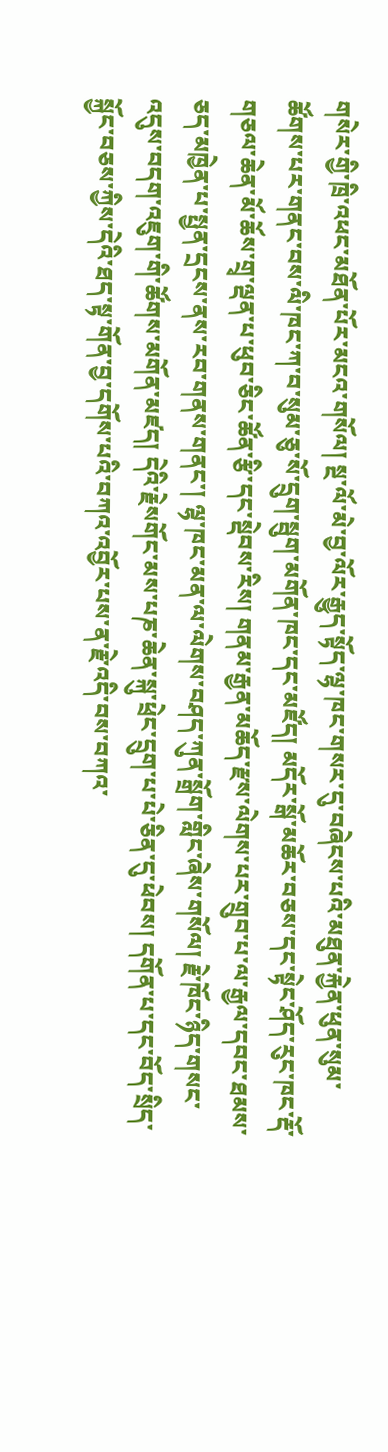གསེར་གྱི་ཁྲི་འཕང་མཐོན་པོར་མངའ་གསོལ། སྔ་ལོ་མེ་བྱ་ལོར་རྒྱུད་སྟོད་ལྷ་ཁང་གསར་དུ་བཞེངས་པའི་མཐུན་རྐྱེན་ཕུན་སུམ་ཚོགས་པར་གནང་བས་ལི་ཁང་ཀ་བ་སུམ་ཅུ་སོ་དྲུག་སྦུག་མགོན་ཁང་དང་མཛོད། མདོར་སྒོ་མཆོར་བཅས་དང་སྟེང་ཤོད་རུང་ཁང་རྡོ་གཅལ་ཆེན་མོ་ཆོས་གྲྭ་ལྡན་པ་ཕུབ་ཅིང་ཚོན་རྩི་དང་སྡེབས་རིས། གནམ་རྒྱན་མཆོད་རྫས་ལེགས་པར་གྲུབ་པ་ལ་རྒྱལ་དབང་ཐམས་ཅད་མཁྱེན་པ་སྤྱན་དྲངས་ནས་རབ་གནས་གནང་། ལྷ་ཁང་མན་ལ་ལེགས་བཤད་ཀུན་སྒྲོག་གླིང་ཞེས་གསོལ། རྗེ་ཁོང་ཉིད་གསང་འདུས་བདག་འཇུག་གི་ཚོགས་མགོན་མཛད། དེའི་རྗེསགོང་མས་པཎ་ཆེན་སྐུ་ཕྲེང་དྲུག་པ་པེ་ཅིན་དུ་ཕེབས། དགོན་པ་དང་བོད་སྲིད་སྐྱོང་བཅས་ཀྱིས་དེའི་ཐད་སྟ་གོན་བྱ་དགོས་པའི་བཀའ་འབྱོར་པས་ན་རྗེ་འདི་བས་བཀའ་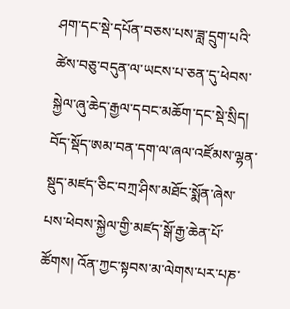ཤག་དང་སྡེ་དཔོན་བཅས་པས་ཟླ་དྲུག་པའི་ཚེས་བཅུ་བདུན་ལ་ཡངས་པ་ཅན་དུ་ཕེབས་སྐྱེལ་ཞུ་ཆེད་རྒྱལ་དབང་མཆོག་དང་སྡེ་སྲིད། བོད་སྡོད་ཨམ་བན་དག་ལ་ཞལ་འཛོམས་ལྷན་སྡུད་མཛད་ཅིང་བཀྲ་ཤིས་མཐོང་སྨོན་ཞེས་པས་ཕེབས་སྐྱེལ་གྱི་མཛད་སྒོ་རྒྱ་ཆེན་པོ་ཚོགས། འོན་ཀྱང་སྟབས་མ་ལེགས་པར་པཎ་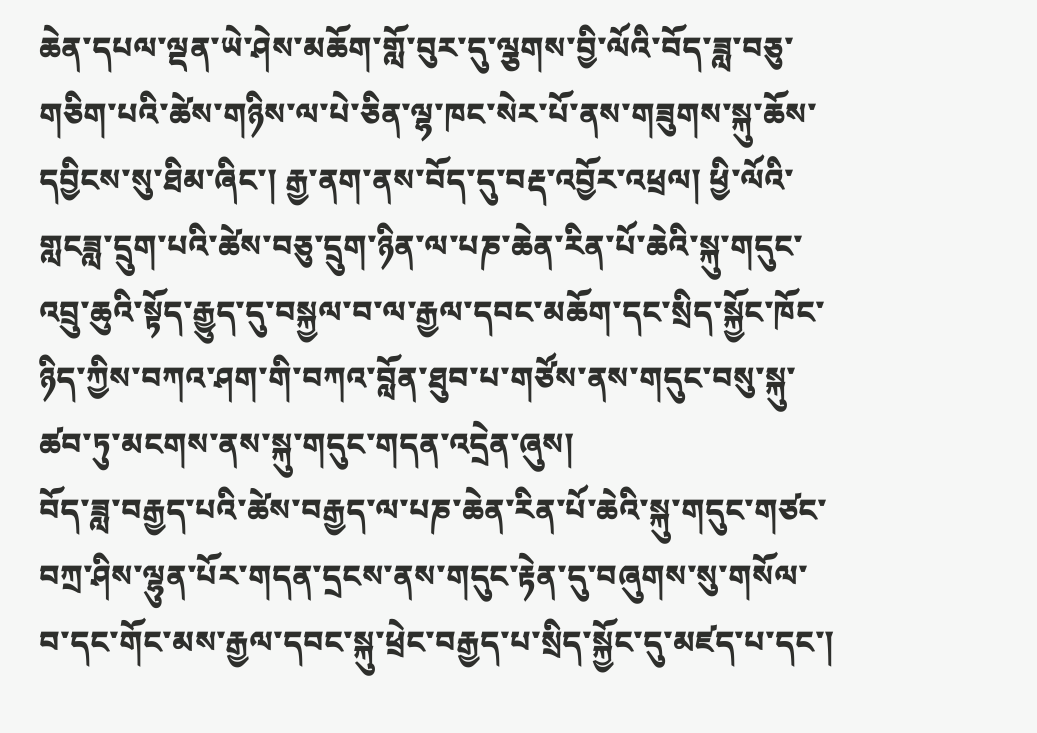ཆེན་དཔལ་ལྡན་ཡེ་ཤེས་མཆོག་གློ་བུར་དུ་ལྕགས་བྱི་ལོའི་བོད་ཟླ་བཅུ་གཅིག་པའི་ཚེས་གཉིས་ལ་པེ་ཅིན་ལྷ་ཁང་སེར་པོ་ནས་གཟུགས་སྐུ་ཆོས་དབྱིངས་སུ་ཐིམ་ཞིང་། རྒྱ་ནག་ནས་བོད་དུ་བརྡ་འབྱོར་འཕྲལ། ཕྱི་ལོའི་གླངཟླ་དྲུག་པའི་ཚེས་བཅུ་དྲུག་ཉིན་ལ་པཎ་ཆེན་རིན་པོ་ཆེའི་སྐུ་གདུང་འབྲུ་ཆུའི་སྟོད་རྒྱུད་དུ་བསྐྱལ་བ་ལ་རྒྱལ་དབང་མཆོག་དང་སྲིད་སྐྱོང་ཁོང་ཉིད་ཀྱིས་བཀའ་ཤག་གི་བཀའ་བློན་ཐུབ་པ་གཙོས་ནས་གདུང་བསུ་སྐུ་ཚབ་ཏུ་མངགས་ནས་སྐུ་གདུང་གདན་འདྲེན་ཞུས།
བོད་ཟླ་བརྒྱད་པའི་ཚེས་བརྒྱད་ལ་པཎ་ཆེན་རིན་པོ་ཆེའི་སྐུ་གདུང་གཙང་བཀྲ་ཤིས་ལྷུན་པོར་གདན་དྲངས་ནས་གདུང་རྟེན་དུ་བཞུགས་སུ་གསོལ་བ་དང་གོང་མས་རྒྱལ་དབང་སྐུ་ཕྲེང་བརྒྱད་པ་སྲིད་སྐྱོང་དུ་མཛད་པ་དང་།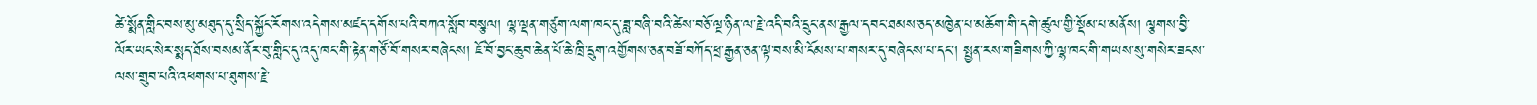ཚེ་སྨོན་གླིང་བས་མུ་མཐུད་དུ་སྲིད་སྐྱོང་རོགས་འདེགས་མཛད་དགོས་པའི་བཀའ་སློབ་བསྩལ། ལྷ་ལྡན་གཙུག་ལག་ཁང་དུ་ཟླ་བཞི་བའི་ཚེས་བཅོ་ལྔ་ཉིན་ལ་རྗེ་འདི་བའི་དྲུང་ནས་རྒྱལ་དབང་ཐམས་ཅད་མཁྱེན་པ་མཆོག་གི་དགེ་ཚུལ་གྱི་སྡོམ་པ་མནོས། ལྕགས་བྱི་ལོར་ཡང་སེར་སྨད་ཐོས་བསམ་ནོར་བུ་གླིང་དུ་འདུ་ཁང་གི་རྟེན་གཙོ་བོ་གསར་བཞེངས། ཇོ་བོ་བྱང་ཆུབ་ཆེན་པོ་ཆེ་ཁྲི་དྲུག་འགྱོགས་ཅན་བཟོ་བཀོད་ཕྲ་རྒྱན་ཅན་ལྟ་བས་མི་ངོམས་པ་གསར་དུ་བཞེངས་པ་དང་། སྤྱན་རས་གཟིགས་ཀྱི་ལྷ་ཁང་གི་གཡས་སུ་གསེར་ཟངས་ལས་གྲུབ་པའི་འཕགས་པ་ཐུགས་རྗེ་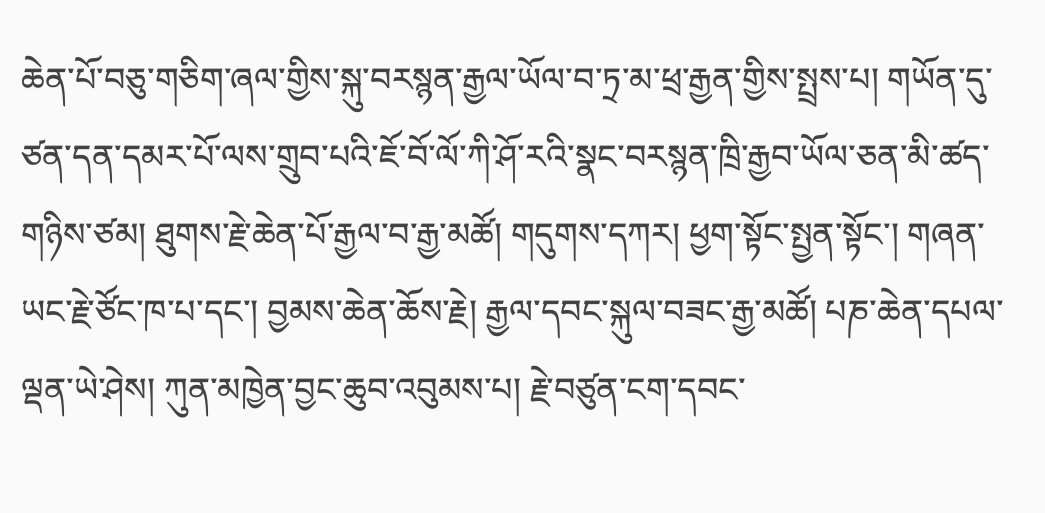ཆེན་པོ་བཅུ་གཅིག་ཞལ་གྱིས་སྐུ་བརསྙན་རྒྱལ་ཡོལ་བ་ཏྲ་མ་ཕྲ་རྒྱན་གྱིས་སྤྲས་པ། གཡོན་དུ་ཙན་དན་དམར་པོ་ལས་གྲུབ་པའི་ཇོ་བོ་ལོ་ཀི་ཤོ་རའི་སྣང་བརསྙན་ཁྲི་རྒྱབ་ཡོལ་ཅན་མི་ཚད་གཉིས་ཙམ། ཐུགས་རྗེ་ཆེན་པོ་རྒྱལ་བ་རྒྱ་མཚོ། གདུགས་དཀར། ཕྱག་སྟོང་སྤྱན་སྟོང་། གཞན་ཡང་རྗེ་ཙོང་ཁ་པ་དང་། བྱམས་ཆེན་ཆོས་རྗེ། རྒྱལ་དབང་སྐུལ་བཟང་རྒྱ་མཚོ། པཎ་ཆེན་དཔལ་ལྡན་ཡེ་ཤེས། ཀུན་མཁྱེན་བྱང་ཆུབ་འབུམས་པ། རྗེ་བཙུན་ངག་དབང་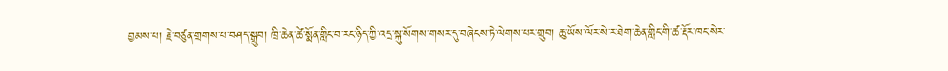བྱམས་པ། རྗེ་བཙུན་གྲགས་པ་བཤད་སྒྲུབ། ཁྲི་ཆེན་ཚེ་སྨོན་གླིང་བ་རང་ཉིད་ཀྱི་འདྲ་སྐུ་སོགས་གསར་དུ་བཞེངས་ཏེ་ལེགས་པར་གྲུབ། ཆུ་ཡོས་ལོར་སེ་ར་ཐེག་ཆེན་གླིང་གི་ཚ་རྡོར་ཁང་སེར་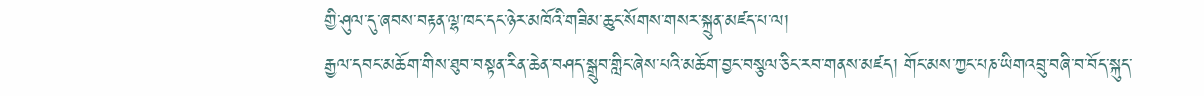གྱི་ཤུལ་དུ་ཞབས་བརྟན་ལྷ་ཁང་དང་ཉེར་མཁོའི་གཟིམ་ཆུང་སོགས་གསར་སྐྲུན་མཛད་པ་ལ།
རྒྱལ་དབང་མཆོག་གིས་ཐུབ་བསྟན་རིན་ཆེན་བཤད་སྒྲུབ་གླིང་ཞེས་པའི་མཆོག་བྱང་བསྩལ་ཅིང་རབ་གནས་མཛད། གོང་མས་ཀྱང་པཎ་ཡིགའབྲུ་བཞི་བ་བོད་སྐུད་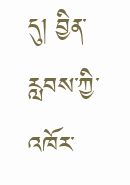དུ། བྱིན་རླབས་ཀྱི་འཁོར་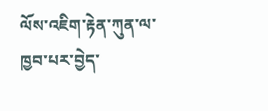ལོས་འཇིག་རྟེན་ཀུན་ལ་ཁྱབ་པར་བྱེད་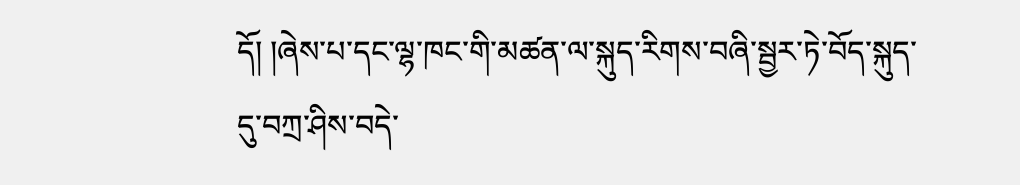དོ། །ཞེས་པ་དང་ལྷ་ཁང་གི་མཚན་ལ་སྐུད་རིགས་བཞི་སྦྱར་ཏེ་བོད་སྐུད་དུ་བཀྲ་ཤིས་བདེ་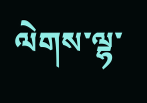ལེགས་ལྷ་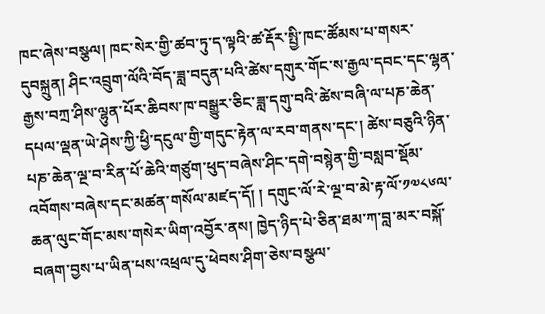ཁང་ཞེས་བསྩལ། ཁང་སེར་གྱི་ཚབ་ཏུ་ད་ལྟའི་ཚ་རྡོར་སྤྱི་ཁང་ཚོམས་པ་གསར་དུབསྐྲུན། ཤིང་འབྲུག་ལོའི་བོད་ཟླ་བདུན་པའི་ཚེས་དགུར་གོང་ས་རྒྱལ་དབང་དང་ལྷན་རྒྱས་བཀྲ་ཤིས་ལྷུན་པོར་ཆིབས་ཁ་བསྒྱུར་ཅིང་ཟླ་དགུ་བའི་ཚེས་བཞི་ལ་པཎ་ཆེན་དཔལ་ལྡན་ཡེ་ཤེས་ཀྱི་ཕྱི་དངུལ་གྱི་གདུང་རྟེན་ལ་རབ་གནས་དང་། ཚེས་བཅུའི་ཉིན་པཎ་ཆེན་ལྔ་བ་རིན་པོ་ཆེའི་གཙུག་ཕུད་བཞེས་ཤིང་དགེ་བསྙེན་གྱི་བསླབ་སྡོམ་འབོགས་བཞེས་དང་མཚན་གསོལ་མཛད་དོ། ། དགུང་ལོ་རེ་ལྔ་བ་མེ་རྟ་ལོ་༡༧༨༦ལ་ཆན་ལུང་གོང་མས་གསེར་ཡིག་འབྱོར་ནས། ཁྱེད་ཉིད་པེ་ཅིན་ཐམ་ཀ་བླ་མར་བསྐོ་བཞག་བྱས་པ་ཡིན་པས་འཕྲལ་དུ་ཕེབས་ཤིག་ཅེས་བསྩལ་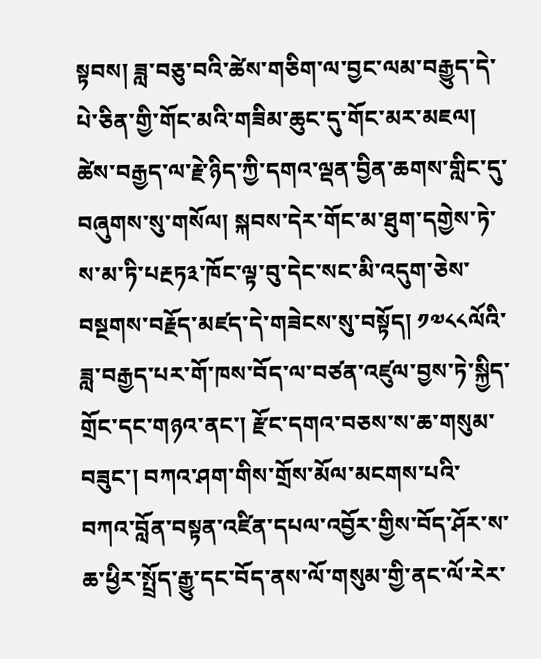སྟབས། ཟླ་བཅུ་བའི་ཚེས་གཅིག་ལ་བྱང་ལམ་བརྒྱུད་དེ་པེ་ཅིན་གྱི་གོང་མའི་གཟིམ་ཆུང་དུ་གོང་མར་མཇལ། ཚེས་བརྒྱད་ལ་རྗེ་ཉིད་ཀྱི་དགའ་ལྡན་བྱིན་ཆགས་གླིང་དུ་བཞུགས་སུ་གསོལ། སྐབས་དེར་གོང་མ་ཐུག་དགྱེས་ཏེ་ས་མ་ཏི་པརྔཏ༣་ཁོང་ལྟ་བུ་དེང་སང་མི་འདུག་ཅེས་བསྔགས་བརྗོད་མཛད་དེ་གཟེངས་སུ་བསྟོད། ༡༧༨༨ལོའི་ཟླ་བརྒྱད་པར་གོ་ཁས་བོད་ལ་བཙན་འཛུལ་བྱས་ཏེ་སྐྱིད་གྲོང་དང་གཉའ་ནང་། རྫོང་དགའ་བཅས་ས་ཆ་གསུམ་བཟུང་། བཀའ་ཤག་གིས་གྲོས་མོལ་མངགས་པའི་བཀའ་བློན་བསྟན་འཛིན་དཔལ་འབྱོར་གྱིས་བོད་ཤོར་ས་ཆ་ཕྱིར་སྤྲོད་རྒྱུ་དང་བོད་ནས་ལོ་གསུམ་གྱི་ནང་ལོ་རེར་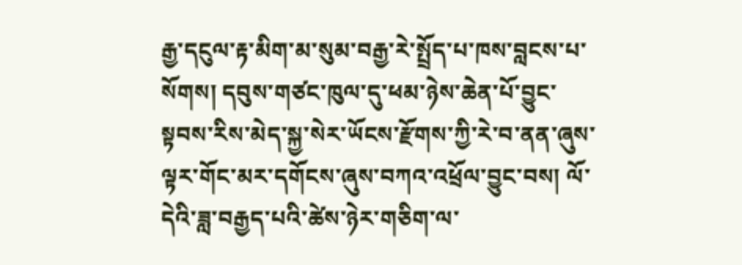རྒྱ་དངུལ་རྟ་མིག་མ་སུམ་བརྒྱ་རེ་སྤྲོད་པ་ཁས་བླངས་པ་སོགས། དབུས་གཙང་ཁུལ་དུ་ཕམ་ཉེས་ཆེན་པོ་བྱུང་སྟབས་རིས་མེད་སྐྱ་སེར་ཡོངས་རྫོགས་ཀྱི་རེ་བ་ནན་ཞུས་ལྟར་གོང་མར་དགོངས་ཞུས་བཀའ་འཕྲོལ་བྱུང་བས། ལོ་དེའི་ཟླ་བརྒྱད་པའི་ཚེས་ཉེར་གཅིག་ལ་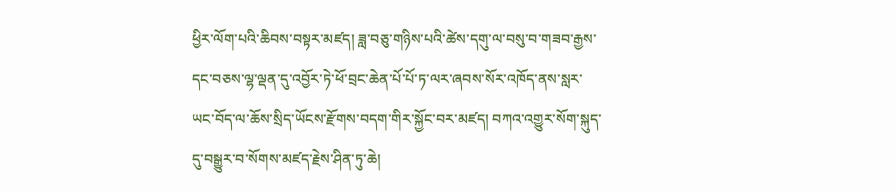ཕྱིར་ལོག་པའི་ཆིབས་བསྟར་མཛད། ཟླ་བཅུ་གཉིས་པའི་ཚེས་དགུ་ལ་བསུ་བ་གཟབ་རྒྱས་དང་བཅས་ལྷ་ལྡན་དུ་འབྱོར་ཏེ་ཕོ་བྲང་ཆེན་པོ་པོ་ཏ་ལར་ཞབས་སོར་འཁོད་ནས་སླར་ཡང་བོད་ལ་ཆོས་སྲིད་ཡོངས་རྫོགས་བདག་གིར་སྐྱོང་བར་མཛད། བཀའ་འགྱུར་སོག་སྐུད་དུ་བསྒྱུར་བ་སོགས་མཛད་རྗེས་ཤིན་ཏུ་ཆེ།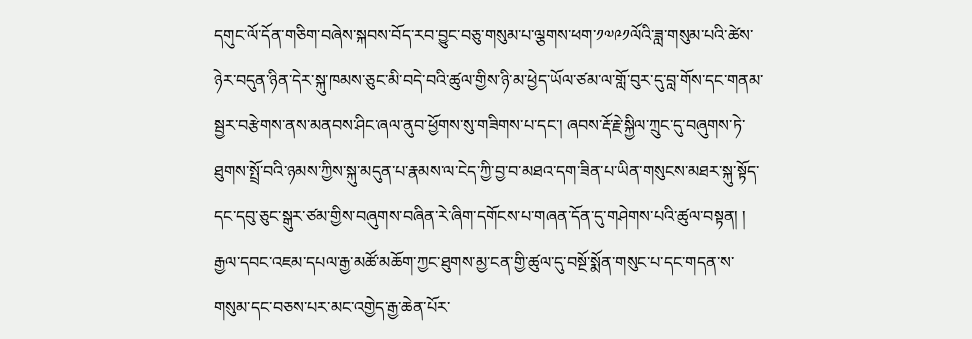དགུང་ལོ་དོན་གཅིག་བཞེས་སྐབས་བོད་རབ་བྱུང་བཅུ་གསུམ་པ་ལྕགས་ཕག་༡༧༩༡ལོའི་ཟླ་གསུམ་པའི་ཚེས་ཉེར་བདུན་ཉིན་དེར་སྐུ་ཁམས་ཅུང་མི་བདེ་བའི་ཚུལ་གྱིས་ཉི་མ་ཕྱེད་ཡོལ་ཙམ་ལ་གློ་བུར་དུ་བླ་གོས་དང་གནམ་སྦྱར་བརྩེགས་ནས་མནབས་ཤིང་ཞལ་ནུབ་ཕྱོགས་སུ་གཟིགས་པ་དང་། ཞབས་རྡོ་རྗེ་སྐྱིལ་ཀྲུང་དུ་བཞུགས་ཏེ་ཐུགས་སྤྲོ་བའི་ཉམས་ཀྱིས་སྐུ་མདུན་པ་རྣམས་ལ་ངེད་ཀྱི་བྱ་བ་མཐའ་དག་ཟིན་པ་ཡིན་གསུངས་མཐར་སྐུ་སྟོད་དང་དབུ་ཅུང་སྒུར་ཙམ་གྱིས་བཞུགས་བཞིན་རེ་ཞིག་དགོངས་པ་གཞན་དོན་དུ་གཤེགས་པའི་ཚུལ་བསྟན། ། རྒྱལ་དབང་འཇམ་དཔལ་རྒྱ་མཚོ་མཆོག་ཀྱང་ཐུགས་མྱ་ངན་གྱི་ཚུལ་དུ་བསྔོ་སྨོན་གསུང་པ་དང་གདན་ས་གསུམ་དང་བཅས་པར་མང་འགྱེད་རྒྱ་ཆེན་པོར་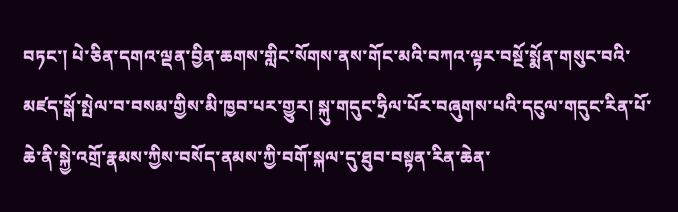བཏང་། པེ་ཅིན་དགའ་ལྡན་བྱིན་ཆགས་གླིང་སོགས་ནས་གོང་མའི་བཀའ་ལྟར་བསྔོ་སྨོན་གསུང་བའི་མཛད་སྒོ་སྤེལ་བ་བསམ་གྱིས་མི་ཁྱབ་པར་གྱུར། སྐུ་གདུང་ཧྲིལ་པོར་བཞུགས་པའི་དངུལ་གདུང་རིན་པོ་ཆེ་ནི་སྐྱེ་འགྲོ་རྣམས་ཀྱིས་བསོད་ནམས་ཀྱི་བགོ་སྐལ་དུ་ཐུབ་བསྟན་རིན་ཆེན་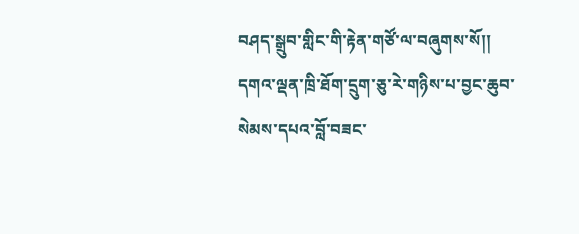བཤད་སྒྲུབ་གླིང་གི་རྟེན་གཙོ་ལ་བཞུགས་སོ།།
དགའ་ལྡན་ཁྲི་ཐོག་དྲུག་ཅུ་རེ་གཉིས་པ་བྱང་ཆུབ་སེམས་དཔའ་བློ་བཟང་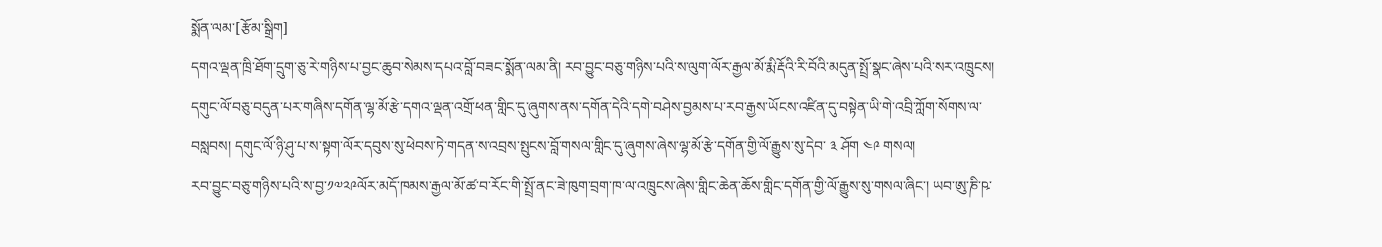སྨོན་ལམ་[རྩོམ་སྒྲིག]
དགའ་ལྡན་ཁྲི་ཐོག་དྲུག་ཅུ་རེ་གཉིས་པ་བྱང་ཆུབ་སེམས་དཔའ་བློ་བཟང་སྨོན་ལམ་ནི། རབ་བྱུང་བཅུ་གཉིས་པའི་ས་ལུག་ལོར་རྒྱལ་མོ་རྨི་རྡོའི་རི་བོའི་མདུན་སྤྲོ་སྣང་ཞེས་པའི་སར་འཁྲུངས། དགུང་ལོ་བཅུ་བདུན་པར་གཞིས་དགོན་ལྷ་མོ་རྩེ་དགའ་ལྡན་འགྲོ་ཕན་གླིང་དུ་ཞུགས་ནས་དགོན་དེའི་དགེ་བཤེས་བྱམས་པ་རབ་རྒྱས་ཡོངས་འཛིན་དུ་བསྟེན་ཡི་གེ་འབྲི་ཀློག་སོགས་ལ་བསླབས། དགུང་ལོ་ཉི་ཤུ་པ་ས་སྟག་ལོར་དབུས་སུ་ཕེབས་ཏེ་གདན་ས་འབྲས་སྤུངས་བློ་གསལ་གླིང་དུ་ཞུགས་ཞེས་ལྷ་མོ་རྩེ་དགོན་གྱི་ལོ་རྒྱུས་སུ་དེབ་ ༣ ཤོག ༤༩ གསལ།
རབ་བྱུང་བཅུ་གཉིས་པའི་ས་བྱ་༡༧༢༩ལོར་མདོ་ཁམས་རྒྱལ་མོ་ཚ་བ་རོང་གི་སྤྲོ་ནང་ཟེ་ཁུག་བྲག་ཁ་ལ་འཁྲུངས་ཞེས་གླིང་ཆེན་ཆོས་གླིང་དགོན་གྱི་ལོ་རྒྱུས་སུ་གསལ་ཞིང་། ཡབ་ཨུ་ཎི་ཥ་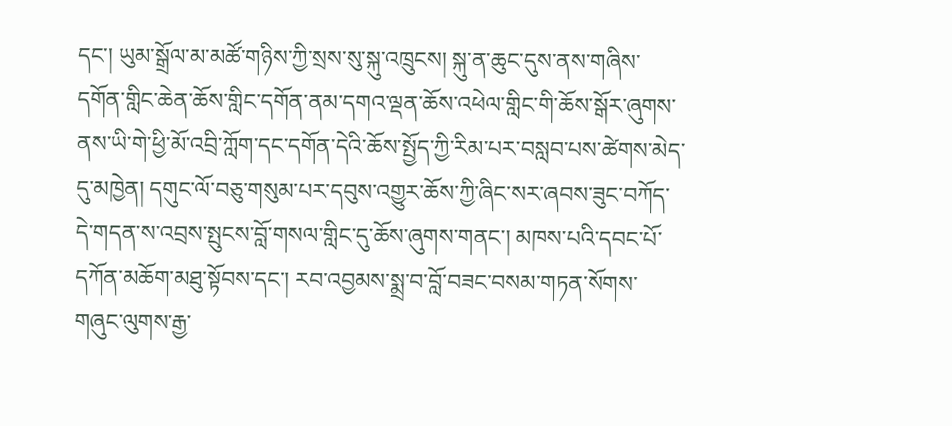དང་། ཡུམ་སྒྲོལ་མ་མཚོ་གཉིས་ཀྱི་སྲས་སུ་སྐུ་འཁྲུངས། སྐུ་ན་ཆུང་དུས་ནས་གཞིས་དགོན་གླིང་ཆེན་ཆོས་གླིང་དགོན་ནམ་དགའ་ལྡན་ཆོས་འཕེལ་གླིང་གི་ཆོས་སྒོར་ཞུགས་ནས་ཡི་གེ་ཕྱི་མོ་འབྲི་ཀློག་དང་དགོན་དེའི་ཆོས་སྤྱོད་ཀྱི་རིམ་པར་བསླབ་པས་ཚེགས་མེད་དུ་མཁྱེན། དགུང་ལོ་བཅུ་གསུམ་པར་དབུས་འགྱུར་ཆོས་ཀྱི་ཞིང་སར་ཞབས་ཟུང་བཀོད་དེ་གདན་ས་འབྲས་སྤུངས་བློ་གསལ་གླིང་དུ་ཆོས་ཞུགས་གནང་། མཁས་པའི་དབང་པོ་དཀོན་མཆོག་མཐུ་སྟོབས་དང་། རབ་འབྱམས་སྨྲ་བ་བློ་བཟང་བསམ་གཏན་སོགས་གཞུང་ལུགས་རྒྱ་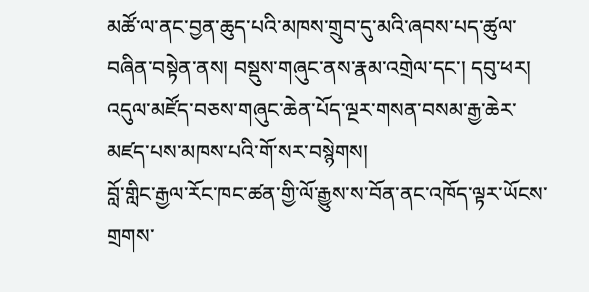མཚོ་ལ་ནང་བྱན་ཆུད་པའི་མཁས་གྲུབ་དུ་མའི་ཞབས་པད་ཚུལ་བཞིན་བསྟེན་ནས། བསྡུས་གཞུང་ནས་རྣམ་འགྲེལ་དང་། དབུ་ཕར། འདུལ་མཛོད་བཅས་གཞུང་ཆེན་པོད་ལྔར་གསན་བསམ་རྒྱ་ཆེར་མཛད་པས་མཁས་པའི་གོ་སར་བསྙེགས།
བློ་གླིང་རྒྱལ་རོང་ཁང་ཚན་གྱི་ལོ་རྒྱུས་ས་བོན་ནང་འཁོད་ལྟར་ཡོངས་གྲགས་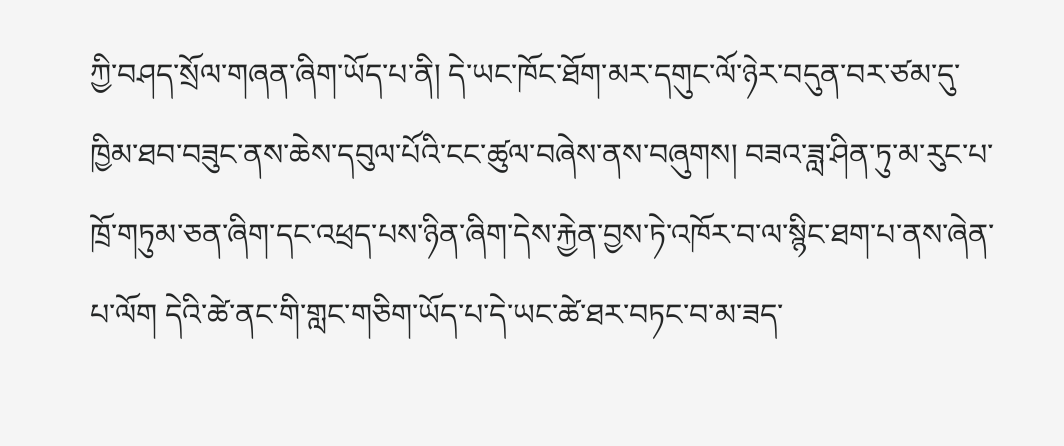ཀྱི་བཤད་སྲོལ་གཞན་ཞིག་ཡོད་པ་ནི། དེ་ཡང་ཁོང་ཐོག་མར་དགུང་ལོ་ཉེར་བདུན་བར་ཙམ་དུ་ཁྱིམ་ཐབ་བཟུང་ནས་ཆེས་དབུལ་པོའི་ངང་ཚུལ་བཞེས་ནས་བཞུགས། བཟའ་ཟླ་ཤིན་ཏུ་མ་རུང་པ་ཁྲོ་གཏུམ་ཅན་ཞིག་དང་འཕྲད་པས་ཉིན་ཞིག་དེས་རྐྱེན་བྱས་ཏེ་འཁོར་བ་ལ་སྙིང་ཐག་པ་ནས་ཞེན་པ་ལོག དེའི་ཚེ་ནང་གི་གླང་གཅིག་ཡོད་པ་དེ་ཡང་ཚེ་ཐར་བཏང་བ་མ་ཟད་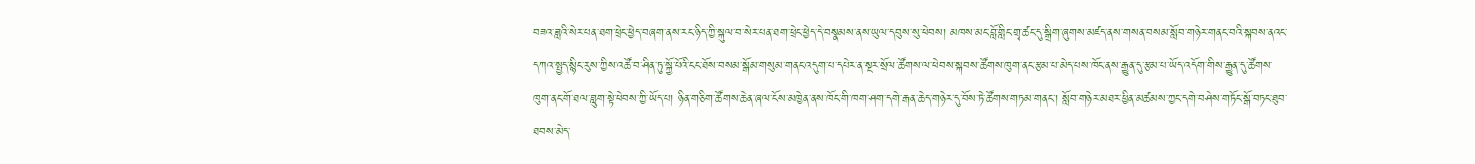བཟའ་ཟླའི་སེར་པན་ཐག་ཕྲེང་ཕྱེད་བཞག་ནས་རང་ཉིད་ཀྱི་སྐུལ་བ་སེར་པན་ཐག་ཕྲེང་ཕྱེད་དེ་བསྣམས་ནས་ཡུལ་དབུས་སུ་ཕེབས། མཁས་མང་བློ་གླིང་གྲྭ་ཚང་དུ་སྒྲིག་ཞུགས་མཛད་ནས་གསན་བསམ་སློབ་གཉེར་གནང་བའི་སྐབས་ནའང་དཀའ་སྤྱད་སྙིང་རུས་ཀྱིས་འཚོ་བ་ཤིན་ཏུ་སྐྱོ་པོའི་ངང་ཐོས་བསམ་སྒོམ་གསུམ་གནང་འདུག་པ་དཔེར་ན་སྔར་སྲོལ་ཚོགས་ལ་ཕེབས་སྐབས་ཚོགས་ཁུག་ནང་རྩམ་པ་མེད་པས་ཁོང་ནས་རྒྱུན་དུ་རྩམ་པ་ཡོད་འདོག་གིས་རྒྱུན་དུ་ཚོགས་ཁུག་ནང་གོ་ཐལ་བླུག་སྟེ་ཕེབས་ཀྱི་ཡོད་པ། ཉིན་གཅིག་ཚོགས་ཆེན་ཞལ་ངོས་མཁྱེན་ནས་ཁོང་གི་ཁག་ཤག་དགེ་རྒན་ཆེད་གཉེར་དུ་བོས་ཏེ་ཚོགས་གཏམ་གནང་། སློབ་གཉེར་མཐར་ཕྱིན་མཚམས་ཀྱང་དགེ་བཤེས་གཏོང་སྒོ་བཏང་ཐུབ་ཐབས་མེད་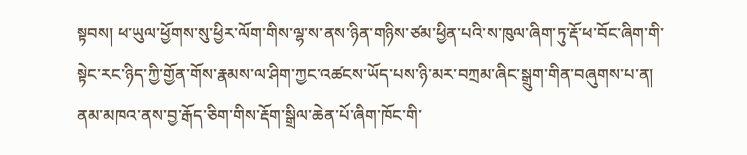སྟབས། ཕ་ཡུལ་ཕྱོགས་སུ་ཕྱིར་ལོག་གིས་ལྷ་ས་ནས་ཉིན་གཉིས་ཙམ་ཕྱིན་པའི་ས་ཁུལ་ཞིག་ཏུ་རྡོ་ཕ་བོང་ཞིག་གི་སྟེང་རང་ཉིད་ཀྱི་གྱོན་གོས་རྣམས་ལ་ཤིག་ཀྱང་འཚངས་ཡོད་པས་ཉི་མར་བཀྲམ་ཞིང་སྒྲུག་གིན་བཞུགས་པ་ན། ནམ་མཁའ་ནས་བྱ་རྒོད་ཅིག་གིས་རྡོག་སྒྲིལ་ཆེན་པོ་ཞིག་ཁོང་གི་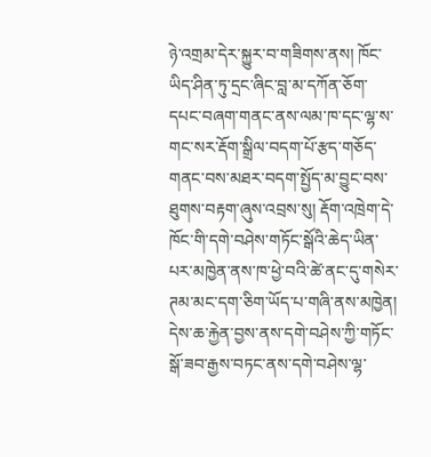ཉེ་འགྲམ་དེར་སྐྱུར་བ་གཟིགས་ནས། ཁོང་ཡིད་ཤིན་ཏུ་དྲང་ཞིང་བླ་མ་དཀོན་ཅོག་དཔང་བཞག་གནང་ནས་ལམ་ཁ་དང་ལྷ་ས་གང་སར་རྡོག་སྒྲིལ་བདག་པོ་རྩད་གཅོད་གནང་བས་མཐར་བདག་སྤྱོད་མ་བྱུང་བས་ཐུགས་བརྟག་ཞུས་འབྲས་སུ། རྡོག་འཁྲེག་དེ་ཁོང་གི་དགེ་བཤེས་གཏོང་སྒོའི་ཆེད་ཡིན་པར་མཁྱེན་ནས་ཁ་ཕྱེ་བའི་ཚེ་ནང་དུ་གསེར་ཊམ་མང་དག་ཅིག་ཡོད་པ་གཞི་ནས་མཁྱེན། དེས་ཆ་རྐྱེན་བྱས་ནས་དགེ་བཤེས་ཀྱི་གཏོང་སྒོ་ཟབ་རྒྱས་བཏང་ནས་དགེ་བཤེས་ལྷ་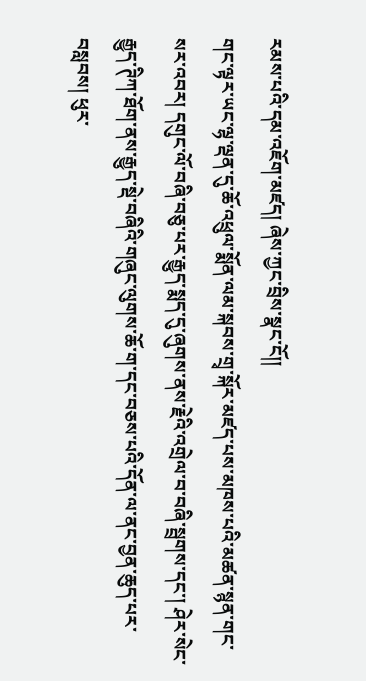རམས་པའི་དམ་འཇོག་མཛད། ཞེས་ཀྱང་བྲིས་སྣང་ངོ།།
གང་ལྟར་ཡང་ལྷ་ལྡན་དུ་ཆོ་འཕྲུལ་སྨོན་ལམ་སྐབས་གྲྭ་སྐོར་མཛད་པས་མཁས་པའི་མཚན་སྙན་གང་སར་འབར། དགུང་ལོ་བཞི་བཅུ་པར་རྒྱུད་སྨད་དུ་ཞུགས་ནས་རྗེའི་འགྲེལ་བ་བཞི་སྦྲགས་དང་། ཤེར་སེང་རྒྱུད་ཊིཀ་ཐོག་ནས་རྒྱུད་སྡེ་བཞིའི་གཞུང་ལུགས་ཆོ་ག་དང་བཅས་པའི་དོན་ལ་ནང་བྱན་ཆུད་པར་བསླབས། ཕུར་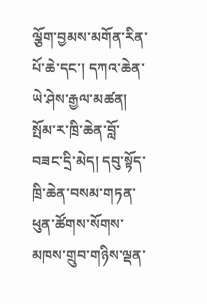ལྕོག་བྱམས་མགོན་རིན་པོ་ཆེ་དང་། དཀའ་ཆེན་ཡེ་ཤེས་རྒྱལ་མཚན། སྤོམ་ར་ཁྲི་ཆེན་བློ་བཟང་དྲི་མེད། དབུ་སྟོད་ཁྲི་ཆེན་བསམ་གཏན་ཕུན་ཚོགས་སོགས་མཁས་གྲུབ་གཉིས་ལྡན་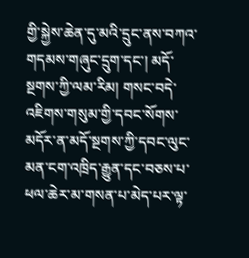གྱི་སྐྱེས་ཆེན་དུ་མའི་དྲུང་ནས་བཀའ་གདམས་གཞུང་དྲུག་དང་། མདོ་སྔགས་ཀྱི་ལམ་རིམ། གསང་བདེ་འཇིགས་གསུམ་གྱི་དབང་སོགས་མདོར་ན་མདོ་སྔགས་ཀྱི་དབང་ལུང་མན་ངག་འཁྲིད་རྒྱུན་དང་བཅས་པ་ཕལ་ཆེར་མ་གསན་པ་མེད་པར་ལྟ་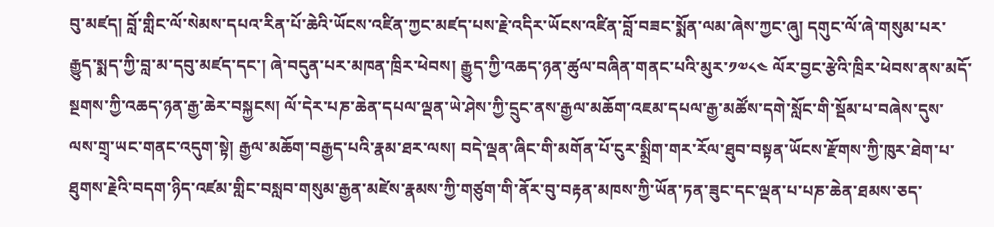བུ་མཛད། བློ་གླིང་ལོ་སེམས་དཔའ་རིན་པོ་ཆེའི་ཡོངས་འཛིན་ཀྱང་མཛད་པས་རྗེ་འདིར་ཡོངས་འཛིན་བློ་བཟང་སྨོན་ལམ་ཞེས་ཀྱང་ཞུ། དགུང་ལོ་ཞེ་གསུམ་པར་རྒྱུད་སྨད་ཀྱི་བླ་མ་དབུ་མཛད་དང་། ཞེ་བདུན་པར་མཁན་ཁྲིར་ཕེབས། རྒྱུད་ཀྱི་འཆད་ཉན་ཚུལ་བཞིན་གནང་པའི་མུར་༡༧༨༤ ལོར་བྱང་རྩེའི་ཁྲིར་ཕེབས་ནས་མདོ་སྔགས་ཀྱི་འཆད་ཉན་རྒྱ་ཆེར་བསྐྱངས། ལོ་དེར་པཎ་ཆེན་དཔལ་ལྡན་ཡེ་ཤེས་ཀྱི་དྲུང་ནས་རྒྱལ་མཆོག་འཇམ་དཔལ་རྒྱ་མཚོས་དགེ་སློང་གི་སྡོམ་པ་བཞེས་དུས་ལས་གྲྭ་ཡང་གནང་འདུག་སྟེ། རྒྱལ་མཆོག་བརྒྱད་པའི་རྣམ་ཐར་ལས། བདེ་ལྡན་ཞིང་གི་མགོན་པོ་ངུར་སྨྲིག་གར་རོལ་ཐུབ་བསྟན་ཡོངས་རྫོགས་ཀྱི་ཁུར་ཐེག་པ་ཐུགས་རྗེའི་བདག་ཉིད་འཛམ་གླིང་བསླབ་གསུམ་རྒྱན་མཛེས་རྣམས་ཀྱི་གཙུག་གི་ནོར་བུ་བརྟན་མཁས་ཀྱི་ཡོན་ཏན་ཟུང་དང་ལྡན་པ་པཎ་ཆེན་ཐམས་ཅད་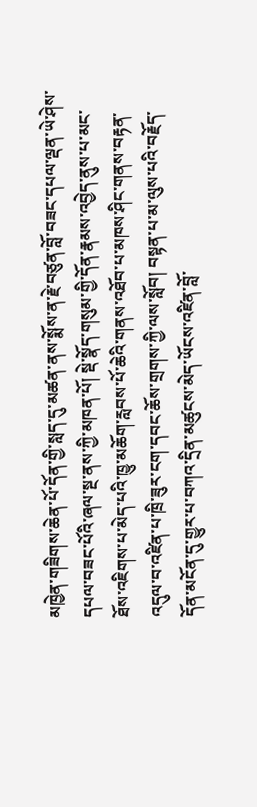མཁྱེན་གཟིགས་ཆེན་པོ་དོན་གྱི་སླད་དུ་མཚན་ནས་སྨོས་ན་རྗེ་བཙུན་བློ་བཟང་དཔལ་ལྡན་ཡེ་ཤེས་དཔལ་བཟང་པོའི་ཞལ་སྔ་ནས་ཀྱི་མཁན་པོ། སྡེ་སྣོད་གསུམ་གྱི་དོན་རྣམས་འབྱེད་ནུས་པ་མང་ཐོས་འཇིགས་པ་མེད་པའི་ཁྱུ་མཆོག་རླབས་པོ་ཆེའི་གནས་འཐོབ་པ་མཁས་ཤིང་གནས་བརྟན་འདུལ་བ་འཛིན་པ་ཁྲི་ཟུར་ངག་དབང་ཆོས་གྲགས་ཀྱི་ལས་སློབ། བསྟན་པ་མ་ལུས་པའི་བརྗོད་དོན་མངོན་དུ་གྱུར་པ་བཀའ་དྲིན་མཚུངས་མེད་ཡོངས་འཛིན་བློ་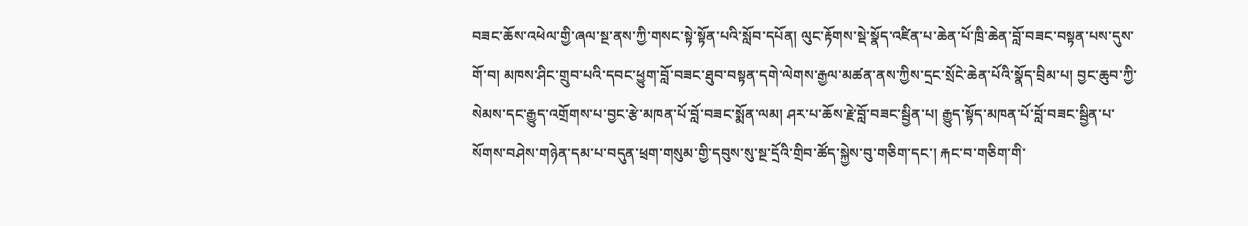བཟང་ཆོས་འཕེལ་གྱི་ཞལ་སྔ་ནས་ཀྱི་གསང་སྟེ་སྟོན་པའི་སློབ་དཔོན། ལུང་རྟོགས་སྡེ་སྣོད་འཛིན་པ་ཆེན་པོ་ཁྲི་ཆེན་བློ་བཟང་བསྟན་པས་དུས་གོ་བ། མཁས་ཤིང་གྲུབ་པའི་དབང་ཕྱུག་བློ་བཟང་ཐུབ་བསྟན་དགེ་ལེགས་རྒྱལ་མཚན་ནས་ཀྱིས་དྲང་སྲོངེ་ཆེན་པོའི་སྣོད་བྲིམ་པ། བྱང་ཆུབ་ཀྱི་སེམས་དང་རྒྱུད་འགྲོགས་པ་བྱང་རྩེ་མཁན་པོ་བློ་བཟང་སྨོན་ལམ། ཤར་པ་ཆོས་རྗེ་བློ་བཟང་སྦྱིན་པ། རྒྱུད་སྟོད་མཁན་པོ་བློ་བཟང་སྦྱིན་པ་སོགས་བཤེས་གཉེན་དམ་པ་བདུན་ཕྲག་གསུམ་གྱི་དབུས་སུ་སྔ་དྲོའི་གྲིབ་ཚོད་སྐྱེས་བུ་གཅིག་དང་། རྐང་བ་གཅིག་གི་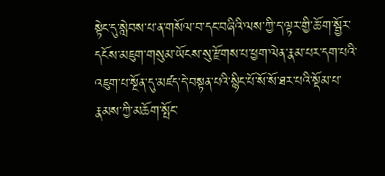སྟེང་དུ་སླེབས་པ་ན་གསོལ་བ་དང་བཞིའི་ལས་ཀྱི་ད་ལྟར་གྱི་ཆོ་ག་སྦྱོར་དངོས་མཇུག་གསུམ་ཡོངས་སུ་རྫོགས་པ་ཕྱག་ལེན་རྣམ་པར་དག་པའི་འཇུག་པ་སྔོན་དུ་མཛད་དེ་བསྟན་པའི་སྙིང་པོ་སོ་སོ་ཐར་པའི་སྡོམ་པ་རྣམས་ཀྱི་མཆོག་སྤོང་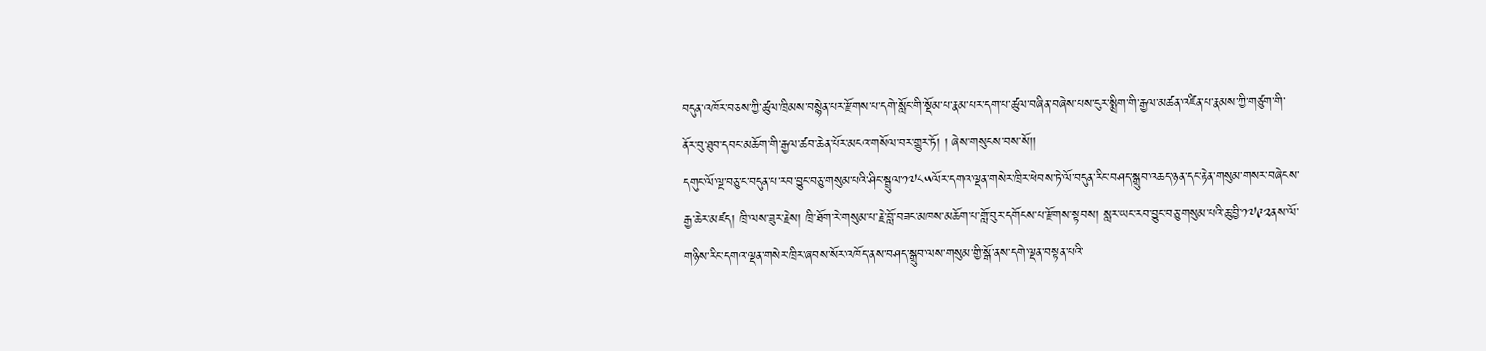བདུན་འཁོར་བཅས་ཀྱི་ཚུལ་ཁྲིམས་བསྙེན་པར་རྫོགས་པ་དགེ་སློང་གི་སྡོམ་པ་རྣམ་པར་དག་པ་ཚུལ་བཞིན་བཞེས་པས་ངུར་སྨྲིག་གི་རྒྱལ་མཚན་འཛིན་པ་རྣམས་ཀྱི་གཙུག་གི་ནོར་བུ་ཐུབ་དབང་མཆོག་གི་རྒྱལ་ཚབ་ཆེན་པོར་མངའ་གསོལ་བར་གྱུར་ཏོ། ། ཞེས་གསུངས་བས་སོ།།
དགུང་ལོ་ལྔ་བཅུ་ང་བདུན་པ་རབ་བྱུང་བཅུ་གསུམ་པའི་ཤིང་སྦྲུལ་༡༧༨༥ལོར་དགའ་ལྡན་གསེར་ཁྲིར་ཕེབས་ཏེ་ལོ་བདུན་རིང་བཤད་སྒྲུབ་འཆད་ཉན་དང་རྟེན་གསུམ་གསར་བཞེངས་རྒྱ་ཆེར་མཛད། ཁྲི་ལས་ཟུར་རྗེས། ཁྲི་ཐོག་རེ་གསུམ་པ་རྗེ་བློ་བཟང་མཁས་མཆོག་པ་གློ་བུར་དགོངས་པ་རྫོགས་སྟབས། སླར་ཡང་རབ་བྱུང་བཅུ་གསུམ་པའི་ཆུ་བྱི་༡༧༩༢ནས་ལོ་གཉིས་རིང་དགའ་ལྡན་གསེར་ཁྲིར་ཞབས་སོར་འཁོད་ནས་བཤད་སྒྲུབ་ལས་གསུམ་གྱི་སྒོ་ནས་དགེ་ལྡན་བསྟན་པའི་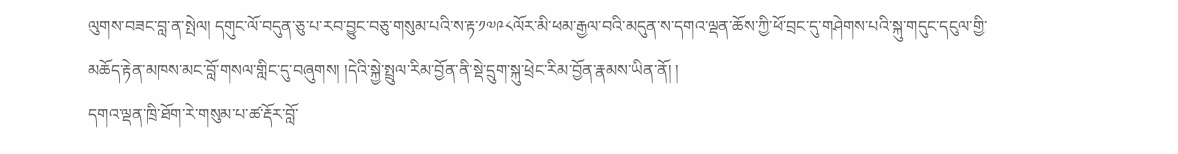ལུགས་བཟང་བླ་ན་སྤེལ། དགུང་ལོ་བདུན་ཅུ་པ་རབ་བྱུང་བཅུ་གསུམ་པའི་ས་རྟ་༡༧༩༨ལོར་མི་ཕམ་རྒྱལ་བའི་མདུན་ས་དགའ་ལྡན་ཆོས་ཀྱི་ཕོ་བྲང་དུ་གཤེགས་པའི་སྐུ་གདུང་དངུལ་གྱི་མཆོད་རྟེན་མཁས་མང་བློ་གསལ་གླིང་དུ་བཞུགས། །དེའི་སྐྱེ་སྤྲུལ་རིམ་བྱོན་ནི་སྡེ་དྲུག་སྐུ་ཕྲེང་རིམ་བྱོན་རྣམས་ཡིན་ནོ། །
དགའ་ལྡན་ཁྲི་ཐོག་རེ་གསུམ་པ་ཚ་རྡོར་བློ་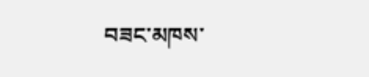བཟང་མཁས་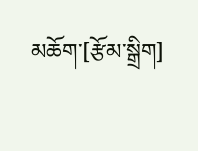མཆོག་[རྩོམ་སྒྲིག]